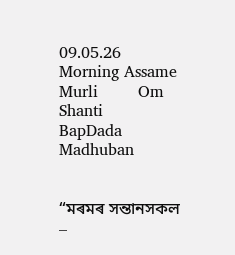09.05.26       Morning Assame Murli        Om Shanti      BapDada       Madhuban


“মৰমৰ সন্তানসকল –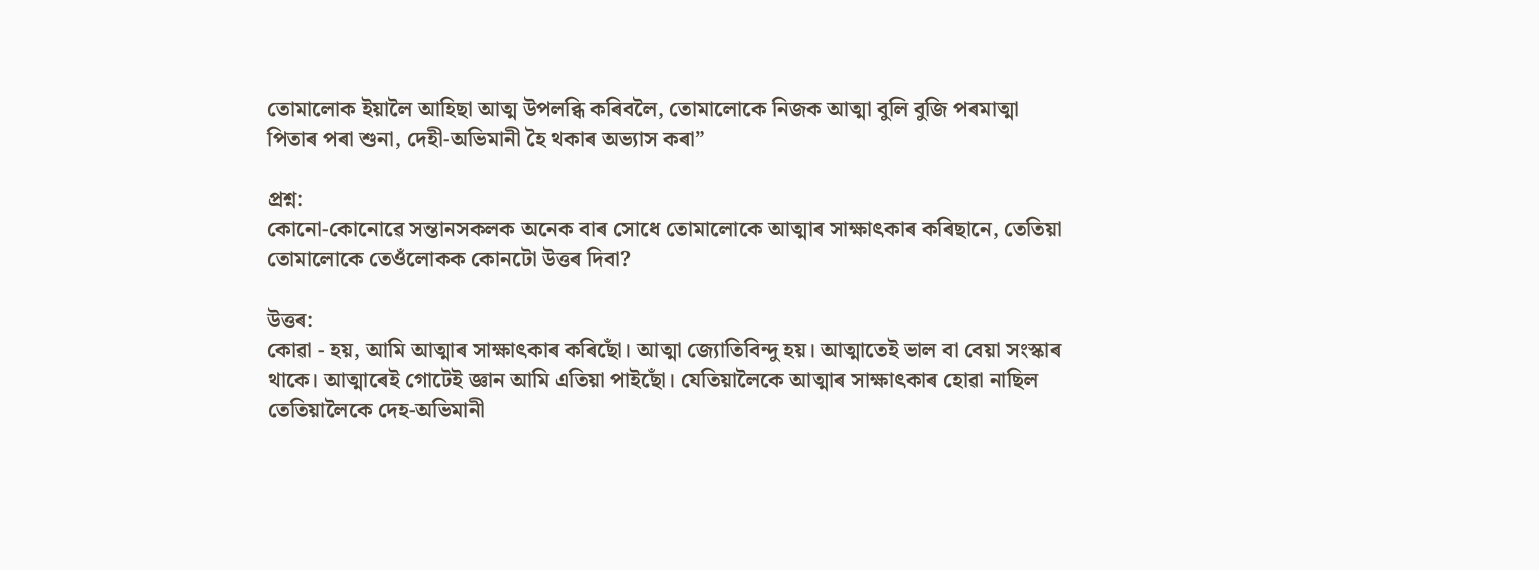তোমালোক ইয়ালৈ আহিছা আত্ম উপলব্ধি কৰিবলৈ, তোমালোকে নিজক আত্মা বুলি বুজি পৰমাত্মা পিতাৰ পৰা শুনা, দেহী-অভিমানী হৈ থকাৰ অভ্যাস কৰা”

প্ৰশ্ন:
কোনো-কোনোৱে সন্তানসকলক অনেক বাৰ সোধে তোমালোকে আত্মাৰ সাক্ষাৎকাৰ কৰিছানে, তেতিয়া তোমালোকে তেওঁলোকক কোনটো উত্তৰ দিবা?

উত্তৰ:
কোৱা - হয়, আমি আত্মাৰ সাক্ষাৎকাৰ কৰিছোঁ। আত্মা জ্যোতিবিন্দু হয়। আত্মাতেই ভাল বা বেয়া সংস্কাৰ থাকে। আত্মাৰেই গোটেই জ্ঞান আমি এতিয়া পাইছোঁ। যেতিয়ালৈকে আত্মাৰ সাক্ষাৎকাৰ হোৱা নাছিল তেতিয়ালৈকে দেহ-অভিমানী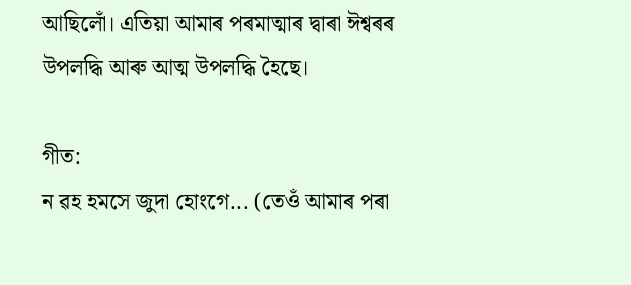আছিলোঁ। এতিয়া আমাৰ পৰমাত্মাৰ দ্বাৰা ঈশ্বৰৰ উপলদ্ধি আৰু আত্ম উপলদ্ধি হৈছে।

গীত:
ন ৱহ হমসে জুদা হোংগে... (তেওঁ আমাৰ পৰা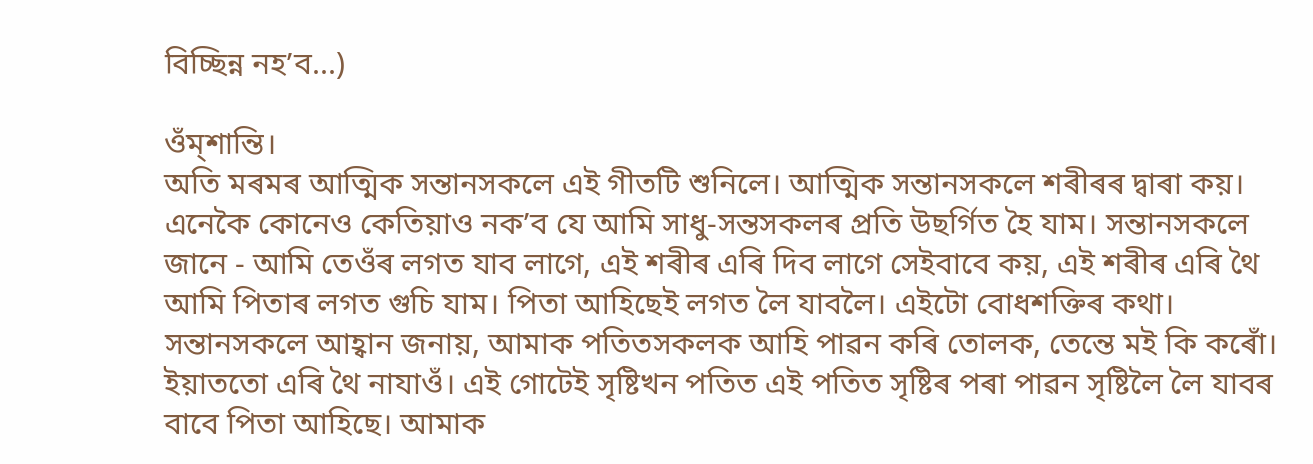বিচ্ছিন্ন নহ’ব...)

ওঁম্শান্তি।
অতি মৰমৰ আত্মিক সন্তানসকলে এই গীতটি শুনিলে। আত্মিক সন্তানসকলে শৰীৰৰ দ্বাৰা কয়। এনেকৈ কোনেও কেতিয়াও নক’ব যে আমি সাধু-সন্তসকলৰ প্ৰতি উছৰ্গিত হৈ যাম। সন্তানসকলে জানে - আমি তেওঁৰ লগত যাব লাগে, এই শৰীৰ এৰি দিব লাগে সেইবাবে কয়, এই শৰীৰ এৰি থৈ আমি পিতাৰ লগত গুচি যাম। পিতা আহিছেই লগত লৈ যাবলৈ। এইটো বোধশক্তিৰ কথা। সন্তানসকলে আহ্বান জনায়, আমাক পতিতসকলক আহি পাৱন কৰি তোলক, তেন্তে মই কি কৰোঁ। ইয়াততো এৰি থৈ নাযাওঁ। এই গোটেই সৃষ্টিখন পতিত এই পতিত সৃষ্টিৰ পৰা পাৱন সৃষ্টিলৈ লৈ যাবৰ বাবে পিতা আহিছে। আমাক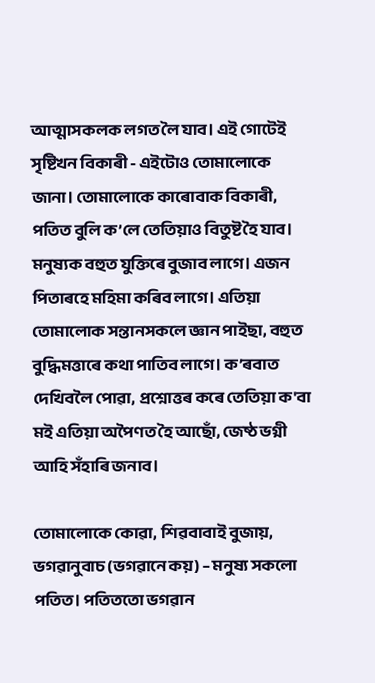আত্মাসকলক লগত লৈ যাব। এই গোটেই সৃষ্টিখন বিকাৰী - এইটোও তোমালোকে জানা। তোমালোকে কাৰোবাক বিকাৰী, পতিত বুলি ক’লে তেতিয়াও বিতুষ্ট হৈ যাব। মনুষ্যক বহুত যুক্তিৰে বুজাব লাগে। এজন পিতাৰহে মহিমা কৰিব লাগে। এতিয়া তোমালোক সন্তানসকলে জ্ঞান পাইছা, বহুত বুদ্ধিমত্তাৰে কথা পাতিব লাগে। ক’ৰবাত দেখিবলৈ পোৱা, প্ৰশ্নোত্তৰ কৰে তেতিয়া ক'বা মই এতিয়া অপৈণত হৈ আছোঁ, জেষ্ঠ ভগ্নী আহি সঁহাৰি জনাব।

তোমালোকে কোৱা, শিৱবাবাই বুজায়, ভগৱানুবাচ (ভগৱানে কয়) – মনুষ্য সকলো পতিত। পতিততো ভগৱান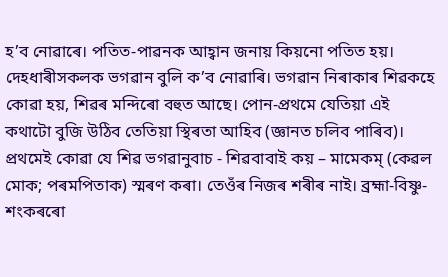হ’ব নোৱাৰে। পতিত-পাৱনক আহ্বান জনায় কিয়নো পতিত হয়। দেহধাৰীসকলক ভগৱান বুলি ক’ব নোৱাৰি। ভগৱান নিৰাকাৰ শিৱকহে কোৱা হয়, শিৱৰ মন্দিৰো বহুত আছে। পোন-প্ৰথমে যেতিয়া এই কথাটো বুজি উঠিব তেতিয়া স্থিৰতা আহিব (জ্ঞানত চলিব পাৰিব)। প্ৰথমেই কোৱা যে শিৱ ভগৱানুবাচ - শিৱবাবাই কয় – মামেকম্ (কেৱল মোক; পৰমপিতাক) স্মৰণ কৰা। তেওঁৰ নিজৰ শৰীৰ নাই। ব্ৰহ্মা-বিষ্ণু-শংকৰৰো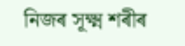নিজৰ সূক্ষ্ম শৰীৰ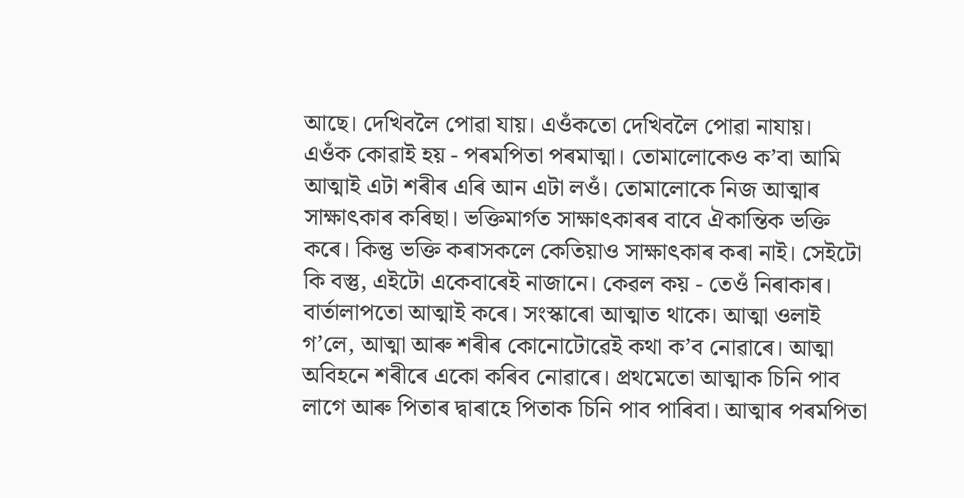আছে। দেখিবলৈ পোৱা যায়। এওঁকতো দেখিবলৈ পোৱা নাযায়। এওঁক কোৱাই হয় - পৰমপিতা পৰমাত্মা। তোমালোকেও ক’বা আমি আত্মাই এটা শৰীৰ এৰি আন এটা লওঁ। তোমালোকে নিজ আত্মাৰ সাক্ষাৎকাৰ কৰিছা। ভক্তিমাৰ্গত সাক্ষাৎকাৰৰ বাবে ঐকান্তিক ভক্তি কৰে। কিন্তু ভক্তি কৰাসকলে কেতিয়াও সাক্ষাৎকাৰ কৰা নাই। সেইটো কি বস্তু, এইটো একেবাৰেই নাজানে। কেৱল কয় - তেওঁ নিৰাকাৰ। বাৰ্তালাপতো আত্মাই কৰে। সংস্কাৰো আত্মাত থাকে। আত্মা ওলাই গ’লে, আত্মা আৰু শৰীৰ কোনোটোৱেই কথা ক’ব নোৱাৰে। আত্মা অবিহনে শৰীৰে একো কৰিব নোৱাৰে। প্ৰথমেতো আত্মাক চিনি পাব লাগে আৰু পিতাৰ দ্বাৰাহে পিতাক চিনি পাব পাৰিবা। আত্মাৰ পৰমপিতা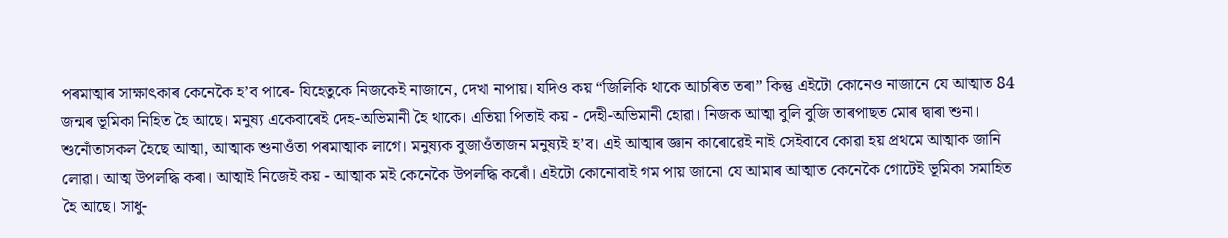পৰমাত্মাৰ সাক্ষাৎকাৰ কেনেকৈ হ’ব পাৰে- যিহেতুকে নিজকেই নাজানে, দেখা নাপায়। যদিও কয় “জিলিকি থাকে আচৰিত তৰা” কিন্তু এইটো কোনেও নাজানে যে আত্মাত 84 জন্মৰ ভূমিকা নিহিত হৈ আছে। মনুষ্য একেবাৰেই দেহ-অভিমানী হৈ থাকে। এতিয়া পিতাই কয় - দেহী-অভিমানী হোৱা। নিজক আত্মা বুলি বুজি তাৰপাছত মোৰ দ্বাৰা শুনা। শুনোঁতাসকল হৈছে আত্মা, আত্মাক শুনাওঁতা পৰমাত্মাক লাগে। মনুষ্যক বুজাওঁতাজন মনুষ্যই হ’ব। এই আত্মাৰ জ্ঞান কাৰোৱেই নাই সেইবাবে কোৱা হয় প্ৰথমে আত্মাক জানি লোৱা। আত্ম উপলদ্ধি কৰা। আত্মাই নিজেই কয় - আত্মাক মই কেনেকৈ উপলদ্ধি কৰোঁ। এইটো কোনোবাই গম পায় জানো যে আমাৰ আত্মাত কেনেকৈ গোটেই ভূমিকা সমাহিত হৈ আছে। সাধু-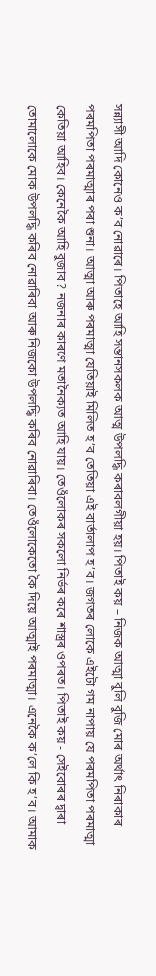সন্ন্যাসী আদি কোনেও ক’ব নোৱাৰে। পিতাহে আহি সন্তানসকলক আত্ম উপলদ্ধি কৰাবলগীয়া হয়। পিতাই কয় – নিজক আত্মা বুলি বুজি মোৰ অৰ্থাৎ নিৰাকাৰ পৰমপিতা পৰমাত্মাৰ পৰা শুনা। আত্মা আৰু পৰমাত্মা যেতিয়াই মিলিত হ’ব তেতিয়া এই বাৰ্তালাপ হ’ব। জগতৰ লোকে এইটো গম নাপায় যে পৰমপিতা পৰমাত্মা কেতিয়া আহিব। কেনেকৈ আহি বুজাব? নজনাৰ কাৰণে মতানৈক্যত আহি যায়। তেওঁলোকৰ সকলো নিৰ্ভৰ কৰে শাস্ত্ৰৰ ওপৰত। পিতাই কয় - সেইবোৰৰ দ্বাৰা তোমালোকে মোক উপলদ্ধি কৰিব নোৱাৰিবা আৰু নিজকো উপলদ্ধি কৰিব নোৱাৰিবা। তেওঁলোকেতো কৈ দিয়ে আত্মাই পৰমাত্মা। এনেকৈ ক’লে কি হ’ব। আমাক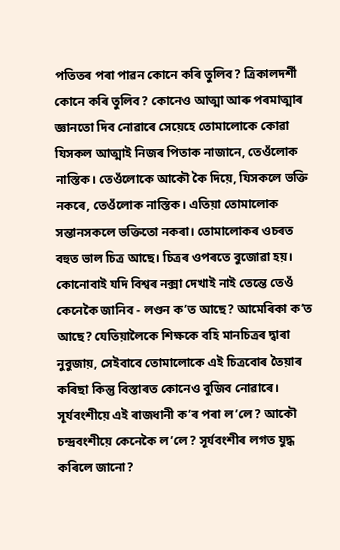পতিতৰ পৰা পাৱন কোনে কৰি তুলিব? ত্ৰিকালদৰ্শী কোনে কৰি তুলিব? কোনেও আত্মা আৰু পৰমাত্মাৰ জ্ঞানতো দিব নোৱাৰে সেয়েহে তোমালোকে কোৱা যিসকল আত্মাই নিজৰ পিতাক নাজানে, তেওঁলোক নাস্তিক। তেওঁলোকে আকৌ কৈ দিয়ে, যিসকলে ভক্তি নকৰে, তেওঁলোক নাস্তিক। এতিয়া তোমালোক সন্তানসকলে ভক্তিতো নকৰা। তোমালোকৰ ওচৰত বহুত ভাল চিত্ৰ আছে। চিত্ৰৰ ওপৰতে বুজোৱা হয়। কোনোবাই যদি বিশ্বৰ নক্সা দেখাই নাই তেন্তে তেওঁ কেনেকৈ জানিব - লণ্ডন ক’ত আছে? আমেৰিকা ক’ত আছে? যেতিয়ালৈকে শিক্ষকে বহি মানচিত্ৰৰ দ্বাৰা নুবুজায়, সেইবাবে তোমালোকে এই চিত্ৰবোৰ তৈয়াৰ কৰিছা কিন্তু বিস্তাৰত কোনেও বুজিব নোৱাৰে। সূৰ্যবংশীয়ে এই ৰাজধানী ক’ৰ পৰা ল’লে? আকৌ চন্দ্ৰবংশীয়ে কেনেকৈ ল’লে? সূৰ্যবংশীৰ লগত যুদ্ধ কৰিলে জানো?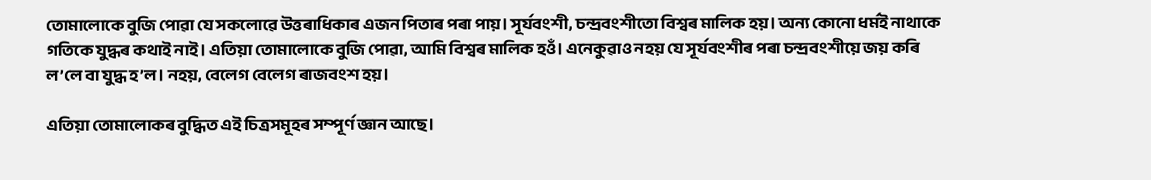তোমালোকে বুজি পোৱা যে সকলোৱে উত্তৰাধিকাৰ এজন পিতাৰ পৰা পায়। সূৰ্যবংশী, চন্দ্ৰবংশীতো বিশ্বৰ মালিক হয়। অন্য কোনো ধৰ্মই নাথাকে গতিকে যুদ্ধৰ কথাই নাই। এতিয়া তোমালোকে বুজি পোৱা, আমি বিশ্বৰ মালিক হওঁ। এনেকুৱাও নহয় যে সূৰ্যবংশীৰ পৰা চন্দ্ৰবংশীয়ে জয় কৰি ল’লে বা যুদ্ধ হ’ল। নহয়, বেলেগ বেলেগ ৰাজবংশ হয়।

এতিয়া তোমালোকৰ বুদ্ধিত এই চিত্ৰসমূহৰ সম্পূৰ্ণ জ্ঞান আছে।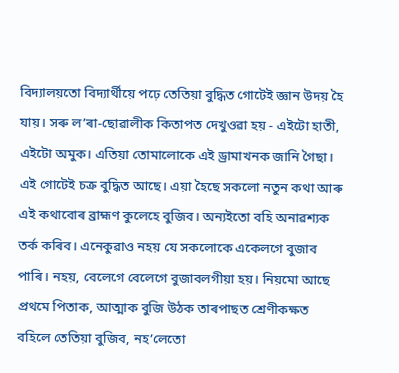বিদ্যালয়তো বিদ্যাৰ্থীয়ে পঢ়ে তেতিয়া বুদ্ধিত গোটেই জ্ঞান উদয় হৈ যায়। সৰু ল’ৰা-ছোৱালীক কিতাপত দেখুওৱা হয় - এইটো হাতী, এইটো অমুক। এতিয়া তোমালোকে এই ড্ৰামাখনক জানি গৈছা। এই গোটেই চক্ৰ বুদ্ধিত আছে। এয়া হৈছে সকলো নতুন কথা আৰু এই কথাবোৰ ব্ৰাহ্মণ কুলেহে বুজিব। অন্যইতো বহি অনাৱশ্যক তৰ্ক কৰিব। এনেকুৱাও নহয় যে সকলোকে একেলগে বুজাব পাৰি। নহয়, বেলেগে বেলেগে বুজাবলগীয়া হয়। নিয়মো আছে প্ৰথমে পিতাক, আত্মাক বুজি উঠক তাৰপাছত শ্ৰেণীকক্ষত বহিলে তেতিয়া বুজিব, নহ’লেতো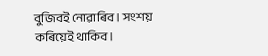বুজিবই নোৱাৰিব। সংশয় কৰিয়েই থাকিব।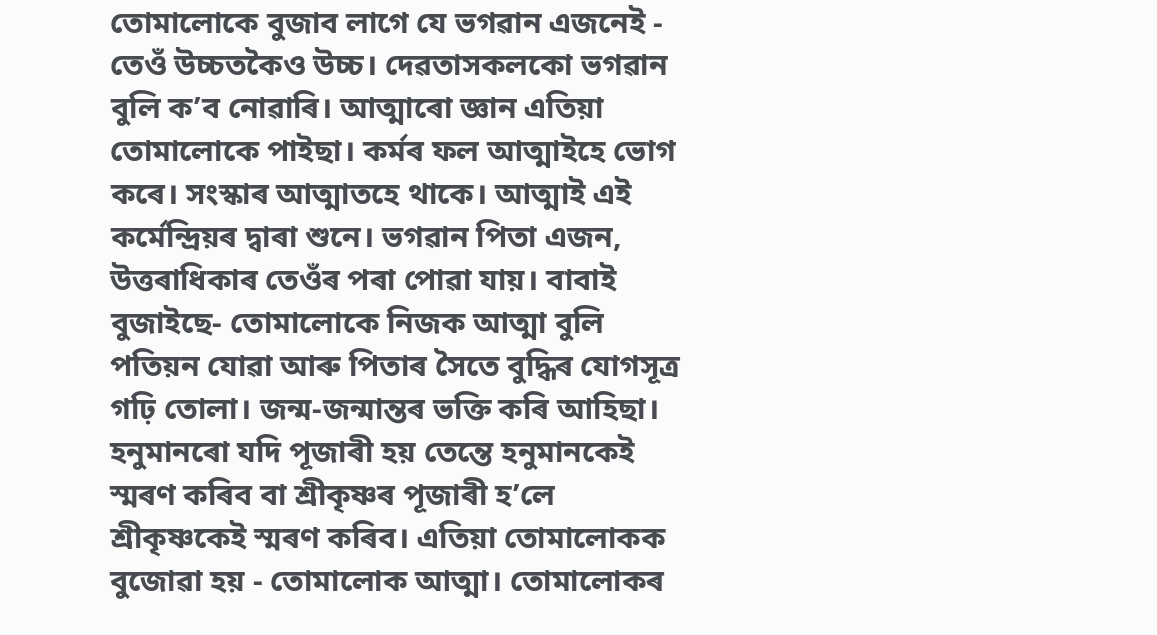তোমালোকে বুজাব লাগে যে ভগৱান এজনেই - তেওঁ উচ্চতকৈও উচ্চ। দেৱতাসকলকো ভগৱান বুলি ক’ব নোৱাৰি। আত্মাৰো জ্ঞান এতিয়া তোমালোকে পাইছা। কৰ্মৰ ফল আত্মাইহে ভোগ কৰে। সংস্কাৰ আত্মাতহে থাকে। আত্মাই এই কৰ্মেন্দ্ৰিয়ৰ দ্বাৰা শুনে। ভগৱান পিতা এজন, উত্তৰাধিকাৰ তেওঁৰ পৰা পোৱা যায়। বাবাই বুজাইছে- তোমালোকে নিজক আত্মা বুলি পতিয়ন যোৱা আৰু পিতাৰ সৈতে বুদ্ধিৰ যোগসূত্ৰ গঢ়ি তোলা। জন্ম-জন্মান্তৰ ভক্তি কৰি আহিছা। হনুমানৰো যদি পূজাৰী হয় তেন্তে হনুমানকেই স্মৰণ কৰিব বা শ্ৰীকৃষ্ণৰ পূজাৰী হ’লে শ্ৰীকৃষ্ণকেই স্মৰণ কৰিব। এতিয়া তোমালোকক বুজোৱা হয় - তোমালোক আত্মা। তোমালোকৰ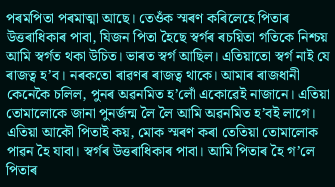পৰমপিতা পৰমাত্মা আছে। তেওঁক স্মৰণ কৰিলেহে পিতাৰ উত্তৰাধিকাৰ পাবা, যিজন পিতা হৈছে স্বৰ্গৰ ৰচয়িতা গতিকে নিশ্চয় আমি স্বৰ্গত থকা উচিত। ভাৰত স্বৰ্গ আছিল। এতিয়াতো স্বৰ্গ নাই যে ৰাজত্ব হ’ব। নৰকতো ৰাৱণৰ ৰাজত্ব থাকে। আমাৰ ৰাজধানী কেনেকৈ চলিল, পুনৰ অৱনমিত হ’লোঁ একোৱেই নাজানে। এতিয়া তোমালোকে জানা পুনৰ্জন্ম লৈ লৈ আমি অৱনমিত হ’বই লাগে। এতিয়া আকৌ পিতাই কয়, মোক স্মৰণ কৰা তেতিয়া তোমালোক পাৱন হৈ যাবা। স্বৰ্গৰ উত্তৰাধিকাৰ পাবা। আমি পিতাৰ হৈ গ’লে পিতাৰ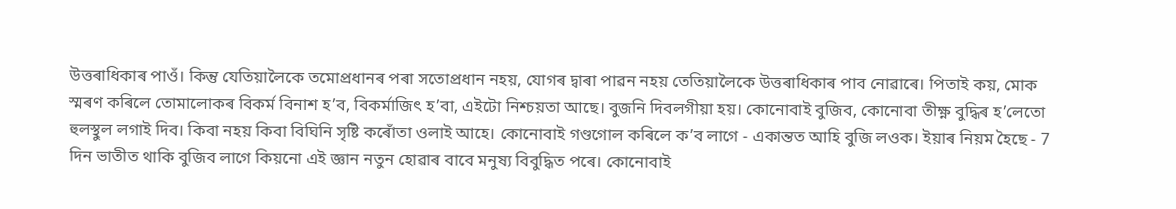উত্তৰাধিকাৰ পাওঁ। কিন্তু যেতিয়ালৈকে তমোপ্ৰধানৰ পৰা সতোপ্ৰধান নহয়, যোগৰ দ্বাৰা পাৱন নহয় তেতিয়ালৈকে উত্তৰাধিকাৰ পাব নোৱাৰে। পিতাই কয়, মোক স্মৰণ কৰিলে তোমালোকৰ বিকৰ্ম বিনাশ হ’ব, বিকৰ্মাজিৎ হ’বা, এইটো নিশ্চয়তা আছে। বুজনি দিবলগীয়া হয়। কোনোবাই বুজিব, কোনোবা তীক্ষ্ণ বুদ্ধিৰ হ’লেতো হুলস্থুল লগাই দিব। কিবা নহয় কিবা বিঘিনি সৃষ্টি কৰোঁতা ওলাই আহে। কোনোবাই গণ্ডগোল কৰিলে ক’ব লাগে - একান্তত আহি বুজি লওক। ইয়াৰ নিয়ম হৈছে - 7 দিন ভাতীত থাকি বুজিব লাগে কিয়নো এই জ্ঞান নতুন হোৱাৰ বাবে মনুষ্য বিবুদ্ধিত পৰে। কোনোবাই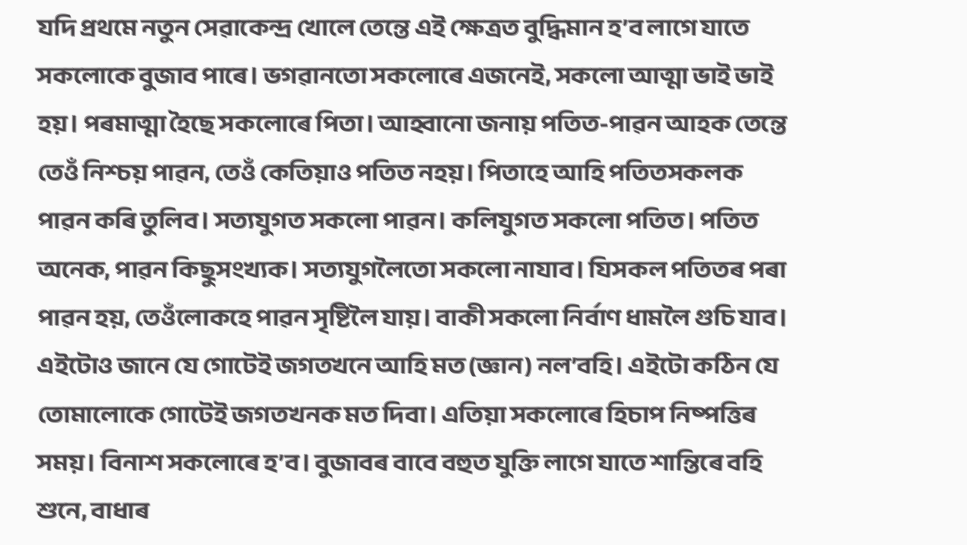যদি প্ৰথমে নতুন সেৱাকেন্দ্ৰ খোলে তেন্তে এই ক্ষেত্ৰত বুদ্ধিমান হ’ব লাগে যাতে সকলোকে বুজাব পাৰে। ভগৱানতো সকলোৰে এজনেই, সকলো আত্মা ভাই ভাই হয়। পৰমাত্মা হৈছে সকলোৰে পিতা। আহ্বানো জনায় পতিত-পাৱন আহক তেন্তে তেওঁ নিশ্চয় পাৱন, তেওঁ কেতিয়াও পতিত নহয়। পিতাহে আহি পতিতসকলক পাৱন কৰি তুলিব। সত্যযুগত সকলো পাৱন। কলিযুগত সকলো পতিত। পতিত অনেক, পাৱন কিছুসংখ্যক। সত্যযুগলৈতো সকলো নাযাব। যিসকল পতিতৰ পৰা পাৱন হয়, তেওঁলোকহে পাৱন সৃষ্টিলৈ যায়। বাকী সকলো নিৰ্বাণ ধামলৈ গুচি যাব। এইটোও জানে যে গোটেই জগতখনে আহি মত (জ্ঞান) নল’বহি। এইটো কঠিন যে তোমালোকে গোটেই জগতখনক মত দিবা। এতিয়া সকলোৰে হিচাপ নিষ্পত্তিৰ সময়। বিনাশ সকলোৰে হ’ব। বুজাবৰ বাবে বহুত যুক্তি লাগে যাতে শান্তিৰে বহি শুনে, বাধাৰ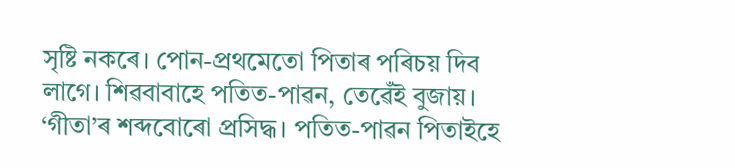সৃষ্টি নকৰে। পোন-প্ৰথমেতো পিতাৰ পৰিচয় দিব লাগে। শিৱবাবাহে পতিত-পাৱন, তেৱেঁই বুজায়। ‘গীতা’ৰ শব্দবোৰো প্ৰসিদ্ধ। পতিত-পাৱন পিতাইহে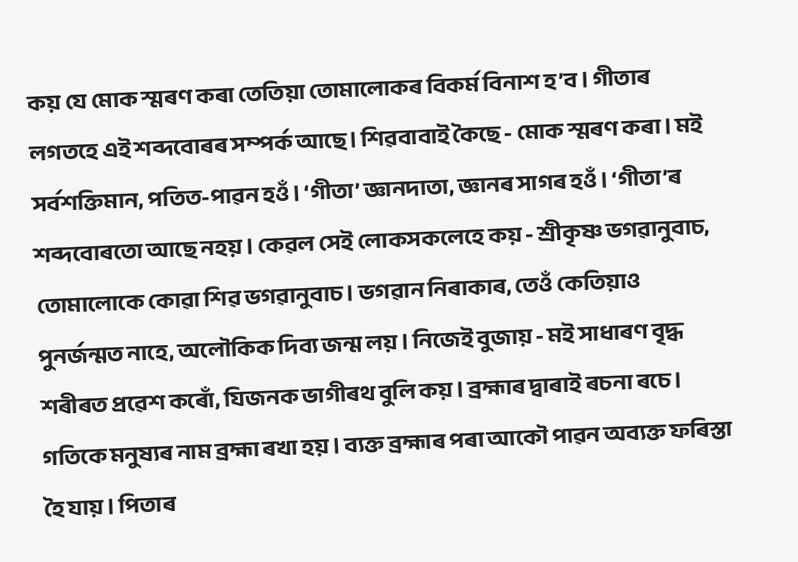কয় যে মোক স্মৰণ কৰা তেতিয়া তোমালোকৰ বিকৰ্ম বিনাশ হ’ব। গীতাৰ লগতহে এই শব্দবোৰৰ সম্পৰ্ক আছে। শিৱবাবাই কৈছে - মোক স্মৰণ কৰা। মই সৰ্বশক্তিমান, পতিত-পাৱন হওঁ। ‘গীতা’ জ্ঞানদাতা, জ্ঞানৰ সাগৰ হওঁ। ‘গীতা’ৰ শব্দবোৰতো আছে নহয়। কেৱল সেই লোকসকলেহে কয় - শ্ৰীকৃষ্ণ ভগৱানুবাচ, তোমালোকে কোৱা শিৱ ভগৱানুবাচ। ভগৱান নিৰাকাৰ, তেওঁ কেতিয়াও পুনৰ্জন্মত নাহে, অলৌকিক দিব্য জন্ম লয়। নিজেই বুজায় - মই সাধাৰণ বৃদ্ধ শৰীৰত প্ৰৱেশ কৰোঁ, যিজনক ভাগীৰথ বুলি কয়। ব্ৰহ্মাৰ দ্বাৰাই ৰচনা ৰচে। গতিকে মনুষ্যৰ নাম ব্ৰহ্মা ৰখা হয়। ব্যক্ত ব্ৰহ্মাৰ পৰা আকৌ পাৱন অব্যক্ত ফৰিস্তা হৈ যায়। পিতাৰ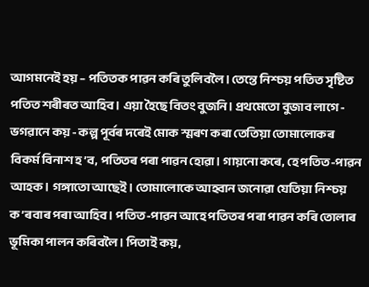আগমনেই হয় – পতিতক পাৱন কৰি তুলিবলৈ। তেন্তে নিশ্চয় পতিত সৃষ্টিত পতিত শৰীৰত আহিব। এয়া হৈছে বিতং বুজনি। প্ৰথমেতো বুজাব লাগে - ভগৱানে কয় - কল্প পূৰ্বৰ দৰেই মোক স্মৰণ কৰা তেতিয়া তোমালোকৰ বিকৰ্ম বিনাশ হ’ব, পতিতৰ পৰা পাৱন হোৱা। গায়নো কৰে, হে পতিত-পাৱন আহক। গঙ্গাতো আছেই। তোমালোকে আহ্বান জনোৱা যেতিয়া নিশ্চয় ক’ৰবাৰ পৰা আহিব। পতিত-পাৱন আহে পতিতৰ পৰা পাৱন কৰি তোলাৰ ভূমিকা পালন কৰিবলৈ। পিতাই কয়,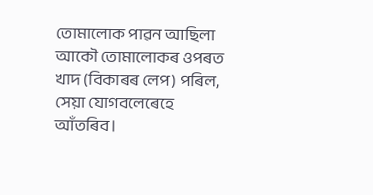তোমালোক পাৱন আছিলা আকৌ তোমালোকৰ ওপৰত খাদ (বিকাৰৰ লেপ) পৰিল, সেয়া যোগবলেৰেহে আঁতৰিব।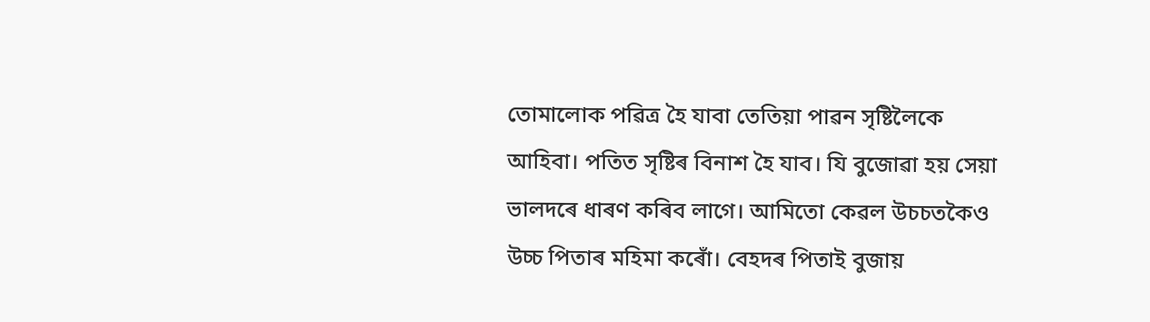তোমালোক পৱিত্ৰ হৈ যাবা তেতিয়া পাৱন সৃষ্টিলৈকে আহিবা। পতিত সৃষ্টিৰ বিনাশ হৈ যাব। যি বুজোৱা হয় সেয়া ভালদৰে ধাৰণ কৰিব লাগে। আমিতো কেৱল উচচতকৈও উচ্চ পিতাৰ মহিমা কৰোঁ। বেহদৰ পিতাই বুজায়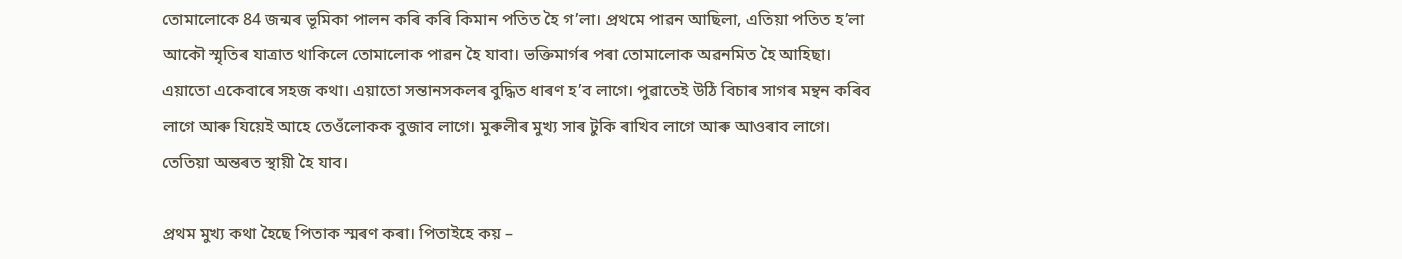তোমালোকে 84 জন্মৰ ভূমিকা পালন কৰি কৰি কিমান পতিত হৈ গ’লা। প্ৰথমে পাৱন আছিলা, এতিয়া পতিত হ’লা আকৌ স্মৃতিৰ যাত্ৰাত থাকিলে তোমালোক পাৱন হৈ যাবা। ভক্তিমাৰ্গৰ পৰা তোমালোক অৱনমিত হৈ আহিছা। এয়াতো একেবাৰে সহজ কথা। এয়াতো সন্তানসকলৰ বুদ্ধিত ধাৰণ হ’ব লাগে। পুৱাতেই উঠি বিচাৰ সাগৰ মন্থন কৰিব লাগে আৰু যিয়েই আহে তেওঁলোকক বুজাব লাগে। মুৰুলীৰ মুখ্য সাৰ টুকি ৰাখিব লাগে আৰু আওৰাব লাগে। তেতিয়া অন্তৰত স্থায়ী হৈ যাব।

প্ৰথম মুখ্য কথা হৈছে পিতাক স্মৰণ কৰা। পিতাইহে কয় –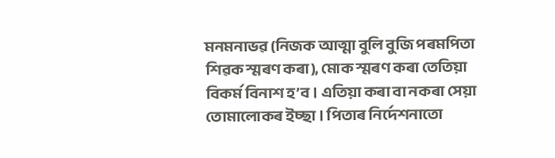মনমনাভৱ (নিজক আত্মা বুলি বুজি পৰমপিতা শিৱক স্মৰণ কৰা), মোক স্মৰণ কৰা তেতিয়া বিকৰ্ম বিনাশ হ’ব। এতিয়া কৰা বা নকৰা সেয়া তোমালোকৰ ইচ্ছা। পিতাৰ নিৰ্দেশনাতো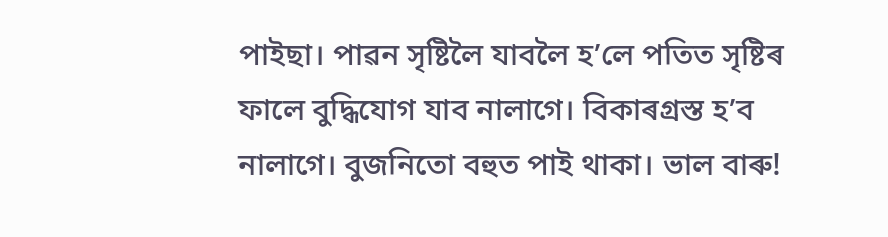পাইছা। পাৱন সৃষ্টিলৈ যাবলৈ হ’লে পতিত সৃষ্টিৰ ফালে বুদ্ধিযোগ যাব নালাগে। বিকাৰগ্ৰস্ত হ’ব নালাগে। বুজনিতো বহুত পাই থাকা। ভাল বাৰু!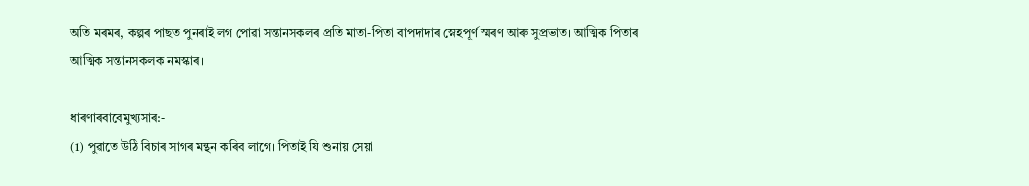অতি মৰমৰ, কল্পৰ পাছত পুনৰাই লগ পোৱা সন্তানসকলৰ প্ৰতি মাতা-পিতা বাপদাদাৰ স্নেহপূৰ্ণ স্মৰণ আৰু সুপ্ৰভাত। আত্মিক পিতাৰ আত্মিক সন্তানসকলক নমস্কাৰ।

ধাৰণাৰবাবেমুখ্যসাৰ:-
(1) পুৱাতে উঠি বিচাৰ সাগৰ মন্থন কৰিব লাগে। পিতাই যি শুনায় সেয়া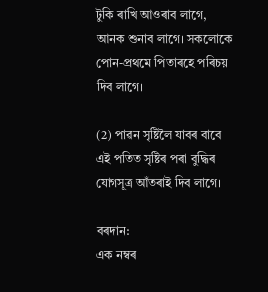টুকি ৰাখি আওৰাব লাগে, আনক শুনাব লাগে। সকলোকে পোন-প্ৰথমে পিতাৰহে পৰিচয় দিব লাগে।

(2) পাৱন সৃষ্টিলৈ যাবৰ বাবে এই পতিত সৃষ্টিৰ পৰা বুদ্ধিৰ যোগসূত্ৰ আঁতৰাই দিব লাগে।

বৰদান:
এক নম্বৰ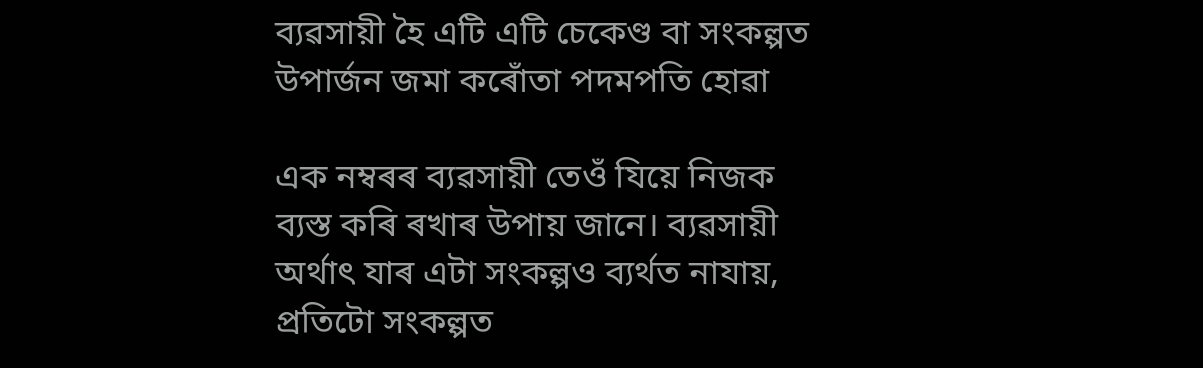ব্যৱসায়ী হৈ এটি এটি চেকেণ্ড বা সংকল্পত উপাৰ্জন জমা কৰোঁতা পদমপতি হোৱা

এক নম্বৰৰ ব্যৱসায়ী তেওঁ যিয়ে নিজক ব্যস্ত কৰি ৰখাৰ উপায় জানে। ব্যৱসায়ী অৰ্থাৎ যাৰ এটা সংকল্পও ব্যৰ্থত নাযায়, প্ৰতিটো সংকল্পত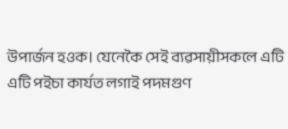উপাৰ্জন হওক। যেনেকৈ সেই ব্যৱসায়ীসকলে এটি এটি পইচা কাৰ্যত লগাই পদমগুণ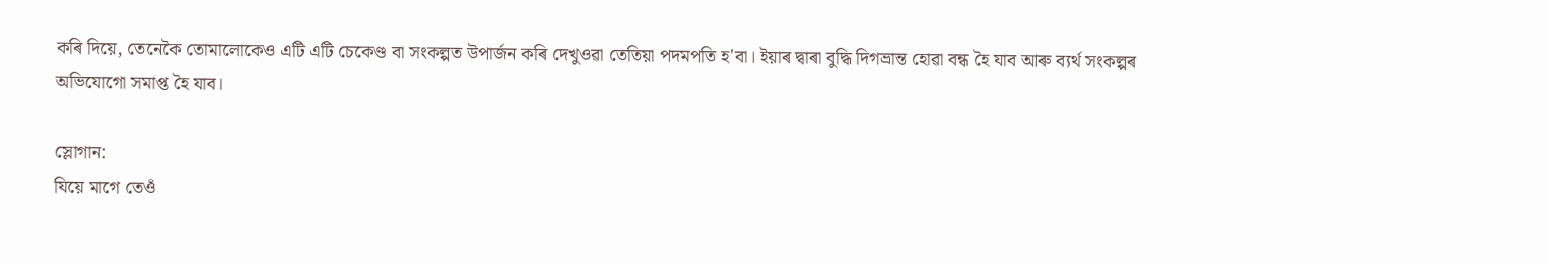কৰি দিয়ে, তেনেকৈ তোমালোকেও এটি এটি চেকেণ্ড বা সংকল্পত উপাৰ্জন কৰি দেখুওৱা তেতিয়া পদমপতি হ'বা। ইয়াৰ দ্বাৰা বুদ্ধি দিগভ্ৰান্ত হোৱা বন্ধ হৈ যাব আৰু ব্যৰ্থ সংকল্পৰ অভিযোগো সমাপ্ত হৈ যাব।

স্লোগান:
যিয়ে মাগে তেওঁ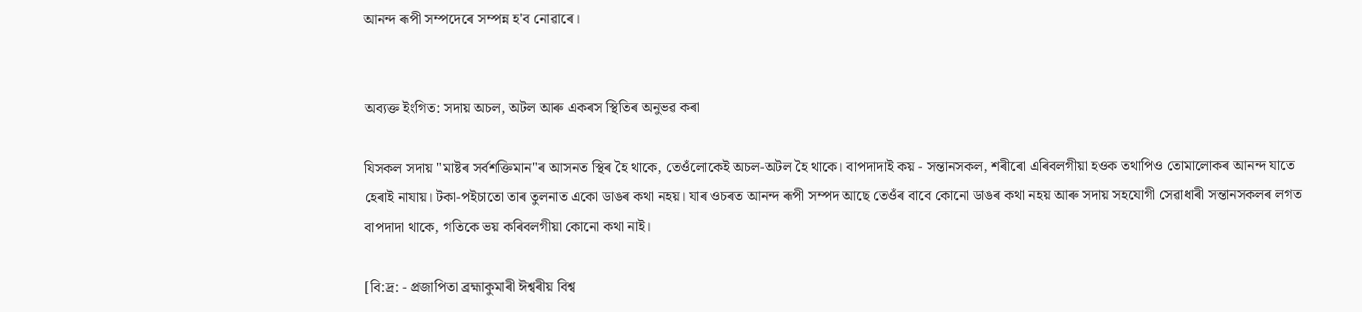আনন্দ ৰূপী সম্পদেৰে সম্পন্ন হ'ব নোৱাৰে।


অব্যক্ত ইংগিত: সদায় অচল, অটল আৰু একৰস স্থিতিৰ অনুভৱ কৰা

যিসকল সদায় "মাষ্টৰ সৰ্বশক্তিমান"ৰ আসনত স্থিৰ হৈ থাকে, তেওঁলোকেই অচল-অটল হৈ থাকে। বাপদাদাই কয় - সন্তানসকল, শৰীৰো এৰিবলগীয়া হওক তথাপিও তোমালোকৰ আনন্দ যাতে হেৰাই নাযায়। টকা-পইচাতো তাৰ তুলনাত একো ডাঙৰ কথা নহয়। যাৰ ওচৰত আনন্দ ৰূপী সম্পদ আছে তেওঁৰ বাবে কোনো ডাঙৰ কথা নহয় আৰু সদায় সহযোগী সেৱাধাৰী সন্তানসকলৰ লগত বাপদাদা থাকে, গতিকে ভয় কৰিবলগীয়া কোনো কথা নাই।

[বি:দ্ৰ: - প্ৰজাপিতা ব্ৰহ্মাকুমাৰী ঈশ্বৰীয় বিশ্ব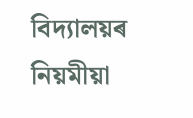বিদ্যালয়ৰ নিয়মীয়া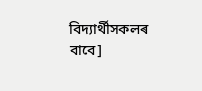বিদ্যাৰ্থীসকলৰ বাবে]